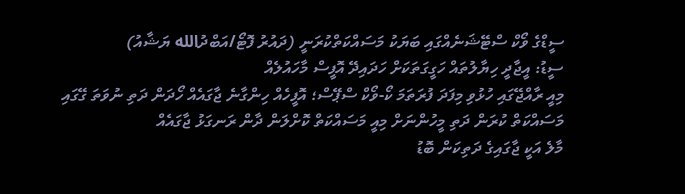ސީޑްގެ ވޯކް ސްޓޭޝަނެއްގައި ބަޔަކު މަސައްކަތްކުރަނީ (ދައުރު ފޮޓޯ/އަބްދުالله ޔަޝާއު)
ސީޑު: އީޖާދީ ހިޔާލުތައް ހަގީގަތަކަށް ހަދައިދޭ އޮފީސް މާހައުލެއް
މިއީ ރާއްޖޭގައި ހުޅުވި މިފަދަ ފުރަތަމަ ކޯ-ވޯކް ސްޕޭސް؛ އޮފީހެއް ހިންގާނެ ޖާގައެއް ހޯދަން ދަތި ނުވަތަ ގޭގައި މަސައްކަތް ކުރަން ދަތި މީހުންނަށް މިއީ މަސައްކަތް ކޮށްލަން ދާން ރަނގަޅު ޖާގައެއް
މާލެ އަކީ ޖާގައިގެ ދަތިކަން ބޮޑު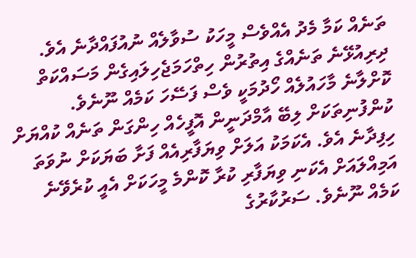ތަނެއް ކަމާ މެދު އެއްވެސް މީހަކު ސުވާލެއް ނުއުފައްދާނެ އެވެ. ދިރިއުޅޭނެ ތަނެއްގެ އިތުރުން ހިތްހަމަޖެހިލައިގެން މަސައްކަތް ކޮށްލާނެ މާހައުލެއް ހޯދުމަކީ ވެސް ފަސޭހަ ކަމެއް ނޫނެވެ. ކުންފުނިތަކަށް ލިބޭ އާމްދަނީން އޮފީހެއް ހިންގަން ތަނެއް ކުއްޔަށް ހިފިދާނެ އެވެ. އެކަމަކު އަލަށް ވިޔަފާރިއެއް ފަށާ ބަޔަކަށް ނުވަތަ އަމިއްލައަށް އެކަނި ވިޔަފާރި ކުރާ ކޮންމެ މީހަކަށް އެއީ ކުރެވޭނެ ކަމެއް ނޫނެވެ. ސަރުކާރުގެ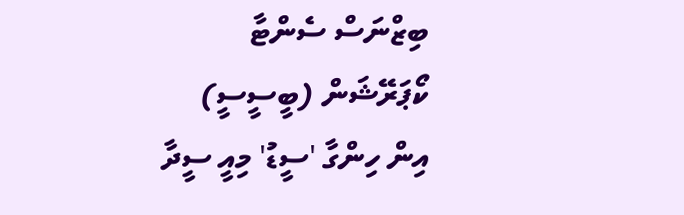ބިޒްނަސް ސެންޓާ ކޯޕަރޭޝަން (ބީސީސީ) އިން ހިންގާ 'ސީޑު' މިއީ ސީދާ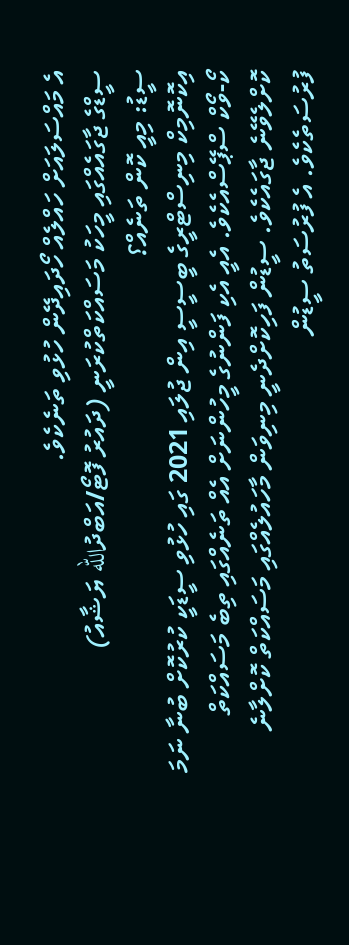އެ މައްސަލައަށް ހައްލެއް ހޯދައިދޭން ހުޅުވި ތަނެކެވެ.
ސީޑްގެ ޖާގައެއްގައި މީހަކު މަސައްކަތްކުރަނީ (ދައުރު ފޮޓޯ/އަބްދުالله ޔަޝާއު)
ސީޑު: މިއީ ކޮން ތަނެއް؟
އިކޮނޮމިކް މިނިސްޓްރީގެ ބީސީސީ އިން ޖުލައި 2021 ގައި ހުޅުވި ސީޑަކީ ކުރުކޮށް ބުނާ ނަމަ ކޯ-ވޯކް ސްޕޭސްއެކެވެ. އެއީ އެކި ފަންނުގެ މީހުންނަށް އެއް ތަނެއްގައި ތިބެ މަސައްކަތް ކޮށްލެވޭނެ ޖާގައެކެވެ. ސީޑުން ފަހިކޮށްދެނީ މިނިވަން މާހައުލެއްގައި މަސައްކަތް ކޮށްލާނެ ފުރުސަތެކެވެ. އެ ފުރުސަތު ސީޑުން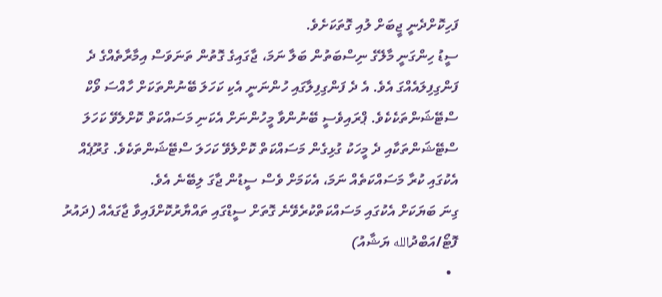ފަހިކޮށްދެނީ ޖީބަށް ލުއި ގޮތަކަށެވެ.
ސީޑު ހިންގަނީ މާލޭގެ ނިސްބަތުން ބަލާ ނަމަ، ޖާގައިގެ ގޮތުން ތަނަވަސް އިމާރާތެއްގެ ދެ ފަންގިފިލައެއްގަ އެވެ. އެ ދެ ފަންގިފިލާގައި ހުންނަނީ އެކި ކަހަލަ ބޭނުންތަކަށް ހާއްސަ ވޯކް ސްޓޭޝަންތަކެކެވެ. ޕްރައިވެސީ ބޭނުންވާ މީހުންނަށް އެކަނި މަސައްކަތް ކޮށްލެވޭ ކަހަލަ ސްޓޭޝަންތަކާއި ދެ މީހަކު ގުޅިގެން މަސައްކަތް ކޮށްލެވޭ ކަހަލަ ސްޓޭޝަންތަކެވެ. ގުރޫޕެއް އެކުގައި ކުރާ މަސައްކަތެއް ނަމަ، އެކަމަށް ވެސް ސީޑުން ޖާގަ ލިބޭނެ އެވެ.
ގިނަ ބަޔަކަށް އެކުގައި މަސައްކަތްކުރެވޭނެ ގޮތަށް ސީޑްގައި ތައްޔާރުކޮށްފައިވާ ޖާގައެއް (ދައުރު ފޮޓޯ/އަބްދުالله ޔަޝާއު)
  •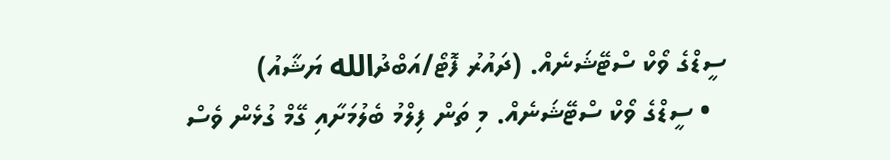ސީޑްގެ ވޯކް ސްޓޭޝަނެއް. (ދައުރު ފޮޓޯ/އަބްދުالله ޔަޝާއު)
  • ސީޑްގެ ވޯކް ސްޓޭޝަނެއް. މި ތަން ފިލްމު ބެލުމަށާއި ގޭމް ގުޅެން ވެސް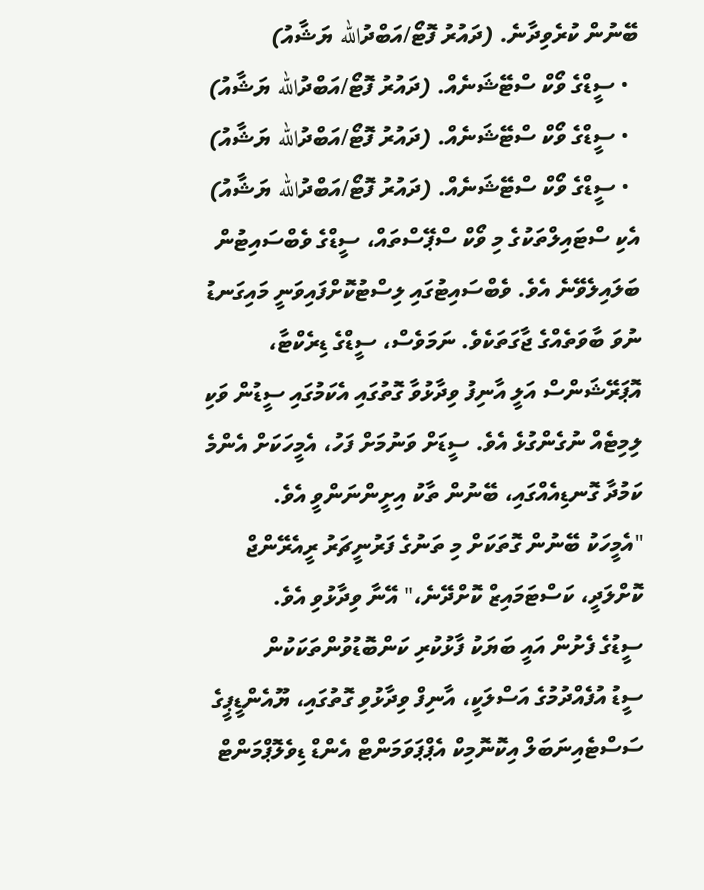ބޭނުން ކުރެވިދާނެ. (ދައުރު ފޮޓޯ/އަބްދުالله ޔަޝާއު)
  • ސީޑްގެ ވޯކް ސްޓޭޝަނެއް. (ދައުރު ފޮޓޯ/އަބްދުالله ޔަޝާއު)
  • ސީޑްގެ ވޯކް ސްޓޭޝަނެއް. (ދައުރު ފޮޓޯ/އަބްދުالله ޔަޝާއު)
  • ސީޑްގެ ވޯކް ސްޓޭޝަނެއް. (ދައުރު ފޮޓޯ/އަބްދުالله ޔަޝާއު)
އެކި ސްޓައިލްތަކުގެ މި ވޯކް ސްޕޭސްތައް، ސީޑްގެ ވެބްސައިޓުން ބަލައިލެވޭނެ އެވެ. ވެބްސައިޓުގައި ލިސްޓުކޮށްފައިވަނީ މައިގަނޑު ނުވަ ބާވަތެއްގެ ޖާގަތަކެވެ. ނަމަވެސް، ސީޑްގެ ޑިރެކްޓާ، އޮޕަރޭޝަންސް އަލީ އާނިފު ވިދާޅުވާ ގޮތުގައި އެކަމުގައި ސީޑުން ވަކި ލިމިޓެއް ނުގެންގުޅެ އެވެ. ސީޑަށް ވަނުމަށް ފަހު، އެމީހަކަށް އެންމެ ކަމުދާ ގޮނޑިއެއްގައި، ބޭނުން ތާކު އިށީންނަންވީ އެވެ.
"އެމީހަކު ބޭނުން ގޮތަކަށް މި ތަނުގެ ފަރުނީޗަރު ރީއެރޭންޖް ކޮށްލަދީ، ކަސްޓަމައިޒް ކޮށްދޭނެ،" އޭނާ ވިދާޅުވި އެވެ.
ސީޑުގެ ފެށުން އައީ ބަޔަކު ފާޅުކުރި ކަންބޮޑުވުންތަކަކުން
ސީޑު އުފެއްދުމުގެ އަސްލަކީ، އާނިފް ވިދާޅުވި ގޮތުގައި، ޔޫއެންޑީޕީގެ ސަސްޓެއިނަބަލް އިކޮނޮމިކް އެޕްޕަވަމަންޓް އެންޑް ޑިވެލޮޕްމަންޓް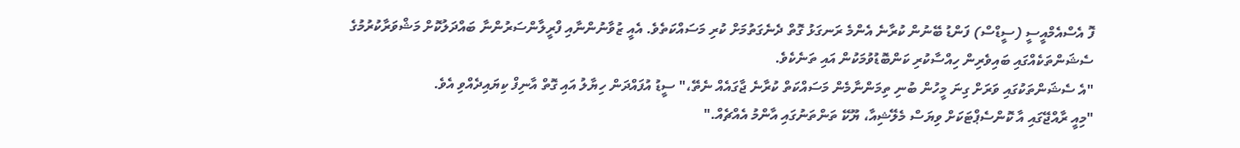ފޮ އެސްއެމްއީސީ (ސީޑްސް) ފަންޑު ބޭނުން ކުރާނެ އެންމެ ރަނގަޅު ގޮތް ދެނެގަތުމަށް ކުރި މަސައްކަތެވެ. އެއީ ޒުވާނުންނާއި ފްރީލާންސަރުންނާ ބައްދަލުކޮށް މަޝްވަރާކުރުމުގެ ސެޝަންތަކެއްގައި ބައިވެރިން ހިއްސާކުރި ކަންބޮޑުވުމަކުން އައި ތަނެކެވެ.
"އެ ސެޝަންތަކުގައި ވަރަށް ގިނަ މީހުން ބުނި ތިމަންނާމެން މަސައްކަތް ކުރާނެ ޖާގައެއް ނެތޭ،" ސީޑު އުފައްދަން ހިޔާލު އައި ގޮތް އާނިފް ކިޔައިދެއްވި އެވެ.
"މިއީ ރާއްޖޭގައި އާ ކޮންސެޕްޓަކަށް ވިޔަސް މެލޭޝިއާ، ޔޫކޭ ތަންތަނުގައި އާންމު އެއްޗެއް."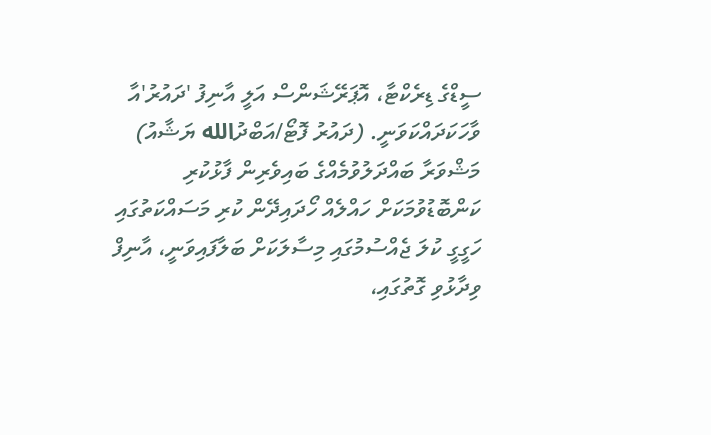ސީޑްގެ ޑިރެކްޓާ، އޮޕަރޭޝަންސް އަލީ އާނިފު 'ދައުރު'އާ ވާހަކަދައްކަވަނީ. (ދައުރު ފޮޓޯ/އަބްދުالله ޔަޝާއު)
މަޝްވަރާ ބައްދަލުވުމެއްގެ ބައިވެރިން ފާޅުކުރި ކަންބޮޑުވުމަކަށް ހައްލެއް ހޯދައިދޭން ކުރި މަސައްކަތުގައި ހަގީގީ ކުލަ ޖެއްސުމުގައި މިސާލަކަށް ބަލާފައިވަނީ، އާނިފް ވިދާޅުވި ގޮތުގައި،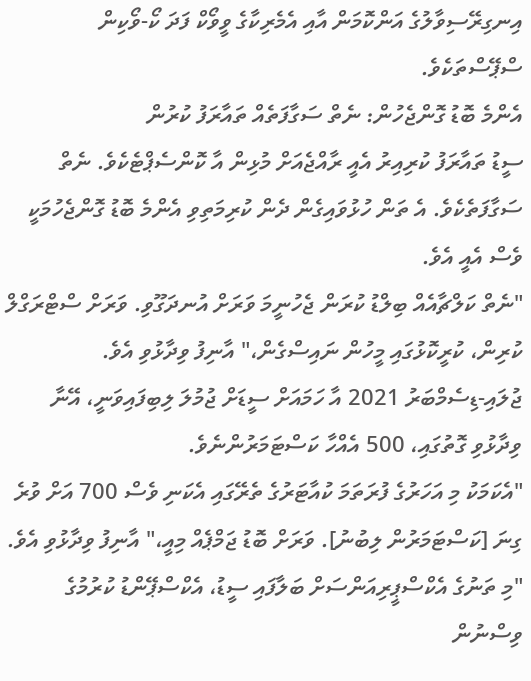އިނގިރޭސިވާލުގެ އަންކޮމަން އާއި އެމެރިކާގެ ވީވޯކް ފަދަ ކޯ-ވޯކިން ސްޕޭސްތަކެވެ.
އެންމެ ބޮޑު ގޮންޖެހުން: ނެތް ސަގާފަތެއް ތައާރަފު ކުރުން
ސީޑު ތައާރަފު ކުރިއިރު އެއީ ރާއްޖެއަށް މުޅިން އާ ކޮންސެޕްޓެކެވެ. ނެތް ސަގާފަތެކެވެ. އެ ތަން ހުޅުވައިގެން ދެން ކުރިމަތިވި އެންމެ ބޮޑު ގޮންޖެހުމަކީ ވެސް އެއީ އެވެ.
"ނެތް ކަލްޗާއެއް ބިލްޑު ކުރަން ޖެހުނީމަ ވަރަށް އުނދަގޫވި. ވަރަށް ސްޓްރަގްލް ކުރިން، ކުރީކޮޅުގައި މީހުން ނައިސްގެން،" އާނިފު ވިދާޅުވި އެވެ.
ޖުލައި-ޑިސެމްބަރު 2021 އާ ހަމައަށް ސީޑަށް ޖުމުލަ ލިބިފައިވަނީ، އޭނާ ވިދާޅުވި ގޮތުގައި، 500 އެއްހާ ކަސްޓަމަރުންނެވެ.
"އެކަމަކު މި އަހަރުގެ ފުރަތަމަ ކުއާޓަރުގެ ތެރޭގައި އެކަނި ވެސް 700 އަށް ވުރެ ގިނަ [ކަސްޓަމަރުން ލިބުނު]. ވަރަށް ބޮޑު ޖަމްޕެއް މިއީ،" އާނިފު ވިދާޅުވި އެވެ.
"މި ތަނުގެ އެކްސްޕީރިއަންސަށް ބަލާފައި ސީޑު، އެކްސްޕޭންޑު ކުރުމުގެ ވިސްނުން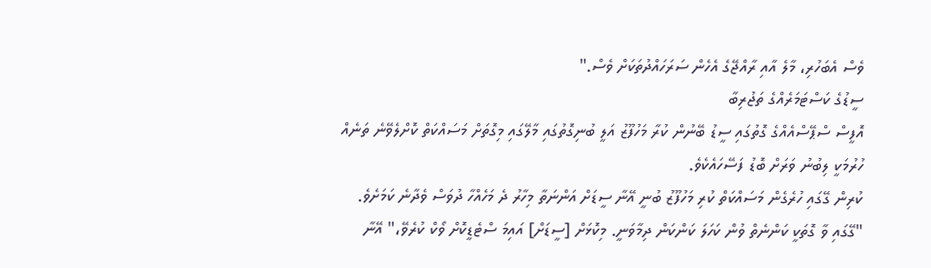ވެސް އެބަހުރި، މާލެ އާއި ރާއްޖޭގެ އެހެން ސަރަހައްދުތަކަށް ވެސް."
ސީޑުގެ ކަސްޓަމަރެއްގެ ތަޖުރިބާ
އޮފީސް ސްޕޭސްއެއްގެ ގޮތުގައި ސީޑު ބޭނުން ކުރާ މަހުފޫޒު އަލީ ބުނިގޮތުގައި މާލޭގައި މިގޮތަށް މަސައްކަތް ކޮށްލެވޭނެ ތަނެއް ހުރުމަކީ ލިބުނު ވަރަށް ބޮޑު ފަސޭހައެކެވެ.
ކުރިން ގޭގައި ހުރެގެން މަސައްކަތް ކުރި މަހުފޫޒު ބުނީ އޭނާ ސީޑަށް އަންނަތާ މިހާރު ދެ މަހެއްހާ ދުވަސް ވެދާނެ ކަމަށެވެ.
"ގޭގައި ވާ ގޮތަކީ ކަންނެތް ވުން ކަހަލަ ކަންކަން ދިމާވަނީ. މިކޮޅަށް [ސީޑަށް] އައިމަ ސްޓެޑީކޮށް ވޯކް ކުރެވޭ،" އޭނާ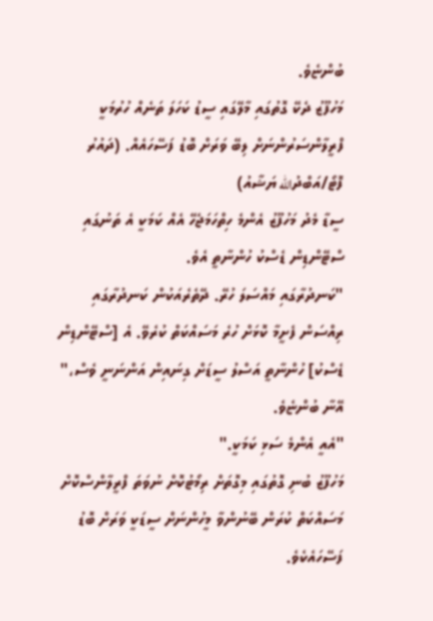ބުންޏެވެ.
މަހުފޫޒު ދެކޭ ގޮތުގައި މާލޭގައި ސީޑު ކަހަލަ ތަނެއް ހުރުމަކީ ފްރީލާންސަރުންނަށް ލިބޭ ވަރަށް ބޮޑު ފަސޭހައެއް. (ދައުރު ފޮޓޯ/އަބްދުالله ޔަޝާއު)
ސީޑާ މެދު މަހުފޫޒު އެންމެ ހިތްހަމަޖެހޭ އެއް ކަމަކީ އެ ތަނުގައި ސްޓޭންޑިން ޑެސްކު ހުންނާތީ އެވެ.
"ކަނދުރާގައި މައްސަލަ ހުރޭ. ދޭތެރެއަކުން ކަނދުރާގައި ރިއްސަން ފެށީމާ ކޮޅަށް ހުރެ މަސައްކަތް ކުރެވޭ. އެ [ސްޓޭންޑިން ޑެސްކު] ހުންނާތީ އަސްލު ސީޑަށް ގިނައިން އަންނަނީ ވެސް،" އޭނާ ބުންޏެވެ.
"އެއީ އެންމެ ސަޅި ކަމަކީ."
މަހުފޫޒު ބުނި ގޮތުގައި މިގޮތަށް ރިމޯޓުކޮށް ނުވަތަ ފްރީލާންސްކޮށް މަސައްކަތް ކުރަން ބޭނުންވާ މީހުންނަށް ސީޑަކީ ވަރަށް ބޮޑު ފަސޭހައެކެވެ.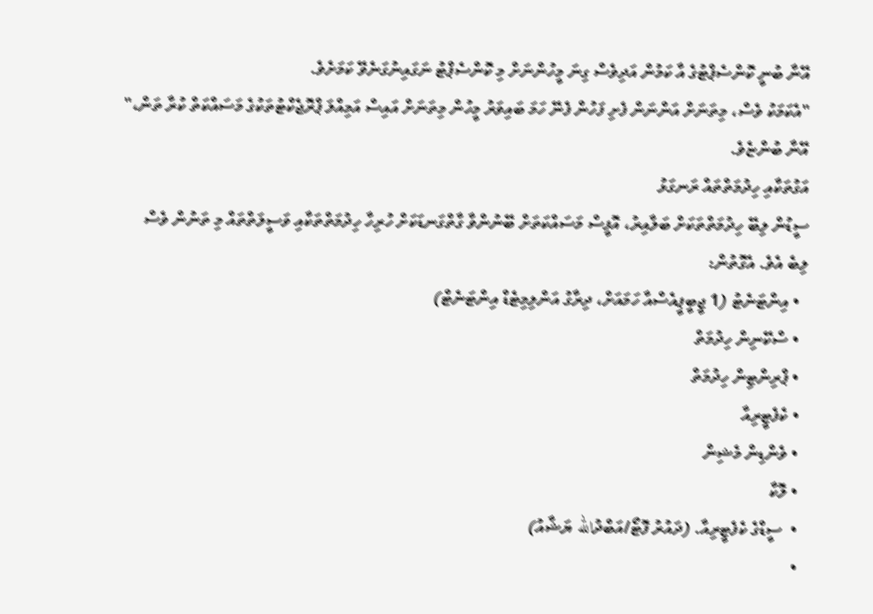އޭނާ ބުނީ ކޮންސެޕްޓުގެ އާ ކަމުން އަދިވެސް ގިނަ މީހުންނަށް މި ކޮންސެޕްޓު ނަގައިނުގަނެވޭ ކަމަށެވެ.
"އެކަމަކު ވެސް، މިތަނަށް އަންނަން ފެށި ފަހުން ފެނޭ ހަމަ ބައިވަރު މީހުން މިތަނަށް އައިސް އަމިއްލަ ޕްރޮޖެކްޓުތަކުގެ މަސައްކަތް ކުރާ ތަން،" އޭނާ ބުންޏެވެ.
އަގުތަކާއި ހިދުމަތްތައް ރަނގަޅު
ސީޑުން ލިބޭ ހިދުމަތްތަކަށް ބަލާއިރު، އޮފީސް މަސައްކަތަށް ބޭނުންވާ ގާތްގަނޑަކަށް ހުރިހާ ހިދުމަތްތަކާއި ވަސީލަތްތައް މި ތަނުން ވެސް ލިބެ އެވެ. އެގޮތުން:
  • އިންޓަނެޓު (1 ޖީބީޕީއެސްއާ ހަމައަށް، ދިރާގު އަންލިމިޓެޑް އިންޓަނެޓް)
  • ސްކޭނިން ހިދުމަތް
  • ޕްރިންޓިން ހިދުމަތް
  • ކެފެޓީރިއާ
  • ވެންޑިން މެޝިން
  • ލޮކާ
  •  ސީޑްގެ ކެފެޓީރިއާ. (ދައުރު ފޮޓޯ/އަބްދުالله ޔަޝާއު)
  •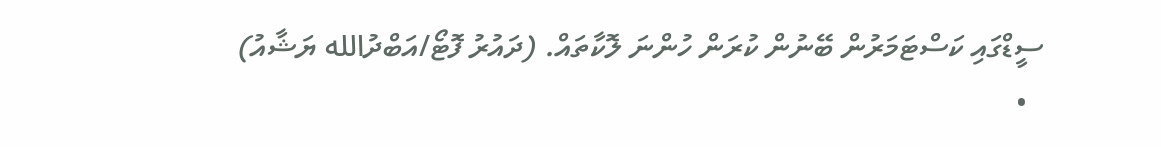ސީޑްގައި ކަސްޓަމަރުން ބޭނުން ކުރަން ހުންނަ ލޮކާތައް. (ދައުރު ފޮޓޯ/އަބްދުالله ޔަޝާއު)
  •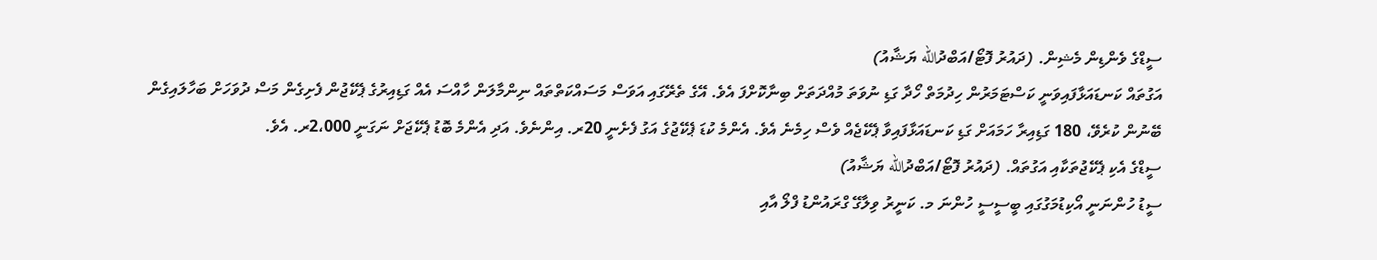ސީޑްގެ ވެންޑިން މެޝިން. (ދައުރު ފޮޓޯ/އަބްދުالله ޔަޝާއު)
އަގުތައް ކަނޑައަޅާފައިވަނީ ކަސްޓަމަރުން ހިދުމަތް ހޯދާ ގަޑި ނުވަތަ މުއްދަތަށް ބިނާކޮށްފަ އެވެ. އޭގެ ތެރޭގައި އަވަސް މަސައްކަތްތައް ނިންމާލަން ހާއްސަ އެއް ގަޑިއިރުގެ ޕެކޭޖުން ފެށިގެން މަސް ދުވަހަށް ބަހާލައިގެން ބޭނުން ކުރެވޭ، 180 ގަޑިއިރާ ހަމައަށް ގަޑި ކަނޑައަޅާފައިވާ ޕެކޭޖެއް ވެސް ހިމެނެ އެވެ. އެންމެ ކުޑަ ޕެކޭޖުގެ އަގު ފެށެނީ 20ރ. އިންނެވެ. އަދި އެންމެ ބޮޑު ޕެކޭޖަށް ނަގަނީ 2،000ރ. އެވެ.
ސީޑްގެ އެކި ޕެކޭޖުތަކާއި އަގުތައް. (ދައުރު ފޮޓޯ/އަބްދުالله ޔަޝާއު)
ސީޑު ހުންނަނީ އޯކިޑުމަގުގައި ބީސީސީ ހުންނަ މ. ކަނީރު ވިލާގޭ ގްރައުންޑު ފްލޯ އާއި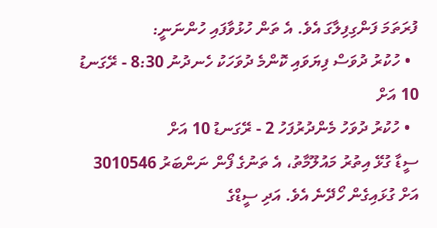ފުރަތަމަ ފަންގިފިލާގަ އެވެ. އެ ތަން ހުޅުވާފައި ހުންނަނީ:
  • ހުކުރު ދުވަސް ފިޔަވައި ކޮންމެ ދުވަހަކު ހެނދުނު 8:30 - ރޭގަނޑު 10 އަށް
  • ހުކުރު ދުވަހު މެންދުރުފަހު 2 - ރޭގަނޑު 10 އަށް
ސީޑާ ގުޅޭ އިތުރު މައުލޫމާތު، އެ ތަނުގެ ފޯން ނަންބަރު 3010546 އަށް ގުޅައިގެން ހޯދޭނެ އެވެ. އަދި ސީޑްގެ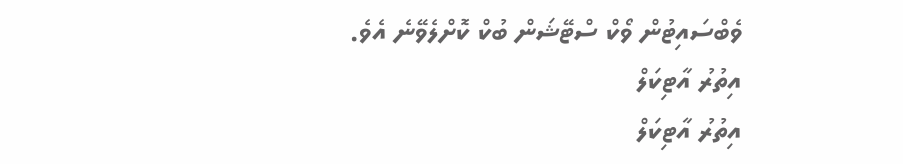ވެބްސައިޓުން ވޯކް ސްޓޭޝަން ބުކް ކޮށްލެވޭނެ އެވެ.
އިތުރު އާޓިކަލް
އިތުރު އާޓިކަލް